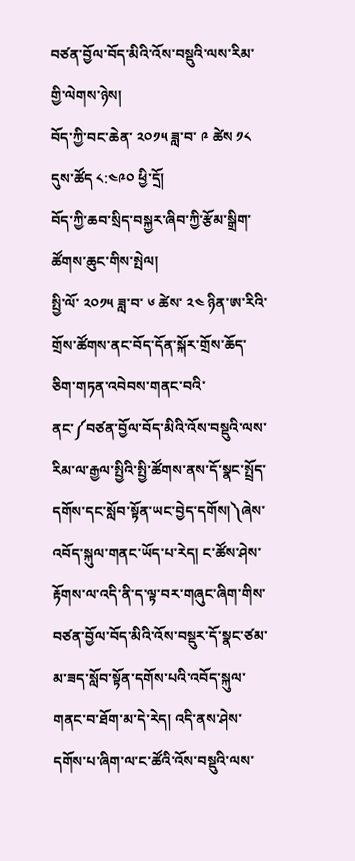བཙན་བྱོལ་བོད་མིའི་འོས་བསྡུའི་ལས་རིམ་གྱི་ལེགས་ཉེས།
བོད་ཀྱི་བང་ཆེན་ ༢༠༡༥ ཟླ་བ་ ༩ ཚེས ༡༨ དུས་ཚོད ༨:༤༩༠ ཕྱི་དྲོ།
བོད་ཀྱི་ཆབ་སྲིད་བསྐྱར་ཞིབ་ཀྱི་རྩོམ་སྒྲིག་ཚོགས་ཆུང་གིས་སྤེལ།
སྤྱི་ལོ་ ༢༠༡༥ ཟླ་བ་ ༦ ཚེས་ ༢༤ ཉིན་ཨ་རིའི་གྲོས་ཚོགས་ནང་བོད་དོན་སྐོར་གྲོས་ཆོད་ཅིག་གཏན་འབེབས་གནང་བའི་ནང་༼བཙན་བྱོལ་བོད་མིའི་འོས་བསྡུའི་ལས་རིམ་ལ་རྒྱལ་སྤྱིའི་སྤྱི་ཚོགས་ནས་དོ་སྣང་སྤྲོད་དགོས་དང་སློབ་སྟོན་ཡང་བྱེད་དགོས།༽ཞེས་འབོད་སྐུལ་གནང་ཡོད་པ་རེད། ང་ཚོས་ཤེས་རྟོགས་ལ་འདི་ནི་ད་ལྟ་བར་གཞུང་ཞིག་གིས་བཙན་བྱོལ་བོད་མིའི་འོས་བསྡུར་དོ་སྣང་ཙམ་མ་ཟད་སློབ་སྟོན་དགོས་པའི་འབོད་སྐུལ་གནང་བ་ཐོག་མ་དེ་རེད། འདི་ནས་ཤེས་དགོས་པ་ཞིག་ལ་ང་ཚོའི་འོས་བསྡུའི་ལས་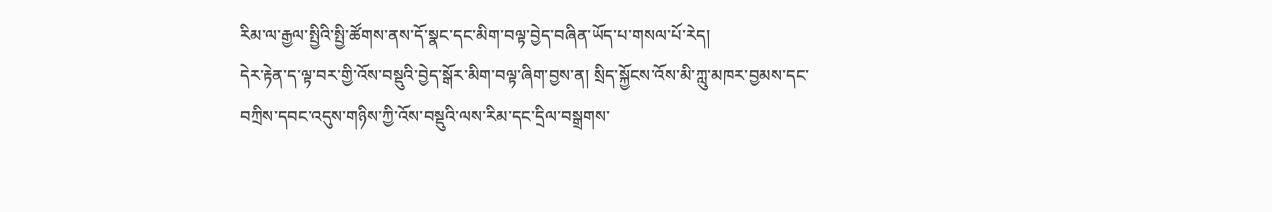རིམ་ལ་རྒྱལ་སྤྱིའི་སྤྱི་ཚོགས་ནས་དོ་སྣང་དང་མིག་བལྟ་བྱེད་བཞིན་ཡོད་པ་གསལ་པོ་རེད།
དེར་རྟེན་ད་ལྟ་བར་གྱི་འོས་བསྡུའི་བྱེད་སྒོར་མིག་བལྟ་ཞིག་བྱས་ན། སྲིད་སྐྱོངས་འོས་མི་ཀླུ་མཁར་བྱམས་དང་བཀྲིས་དབང་འདུས་གཉིས་ཀྱི་འོས་བསྡུའི་ལས་རིམ་དང་དྲིལ་བསྒྲགས་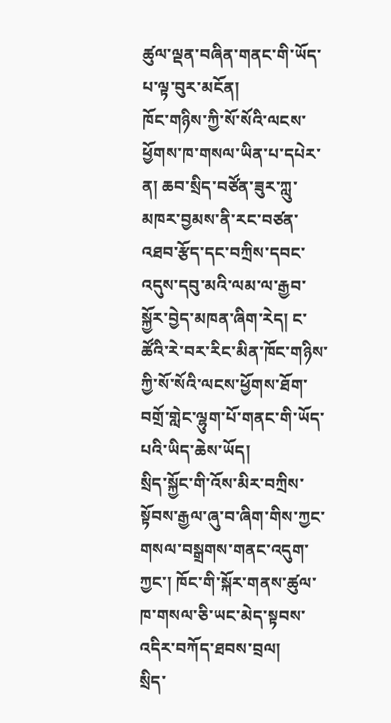ཚུལ་ལྡན་བཞིན་གནང་གི་ཡོད་པ་ལྟ་བུར་མངོན།
ཁོང་གཉིས་ཀྱི་སོ་སོའི་ལངས་ཕྱོགས་ཁ་གསལ་ཡིན་པ་དཔེར་ན། ཆབ་སྲིད་བཙོན་ཟུར་ཀླུ་མཁར་བྱམས་ནི་རང་བཙན་འཐབ་རྩོད་དང་བཀྲིས་དབང་འདུས་དབུ་མའི་ལམ་ལ་རྒྱབ་སྐྱོར་བྱེད་མཁན་ཞིག་རེད། ང་ཚོའི་རེ་བར་རིང་མིན་ཁོང་གཉིས་ཀྱི་སོ་སོའི་ལངས་ཕྱོགས་ཐོག་བགྲོ་གླེང་ལྷུག་པོ་གནང་གི་ཡོད་པའི་ཡིད་ཆེས་ཡོད།
སྲིད་སྐྱོང་གི་འོས་མིར་བཀྲིས་སྟོབས་རྒྱལ་ཞུ་བ་ཞིག་གིས་ཀྱང་གསལ་བསྒྲགས་གནང་འདུག་ཀྱང་། ཁོང་གི་སྐོར་གནས་ཚུལ་ཁ་གསལ་ཅི་ཡང་མེད་སྟབས་འདིར་བཀོད་ཐབས་བྲལ།
སྲིད་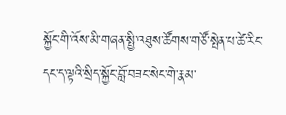སྐྱོང་གི་འོས་མི་གཞན་སྤྱི་འཐུས་ཚོགས་གཙོ་སྤེན་པ་ཚེ་རིང་དང་ད་ལྟའི་སྲིད་སྐྱོང་བློ་བཟང་སེང་གེ་རྣམ་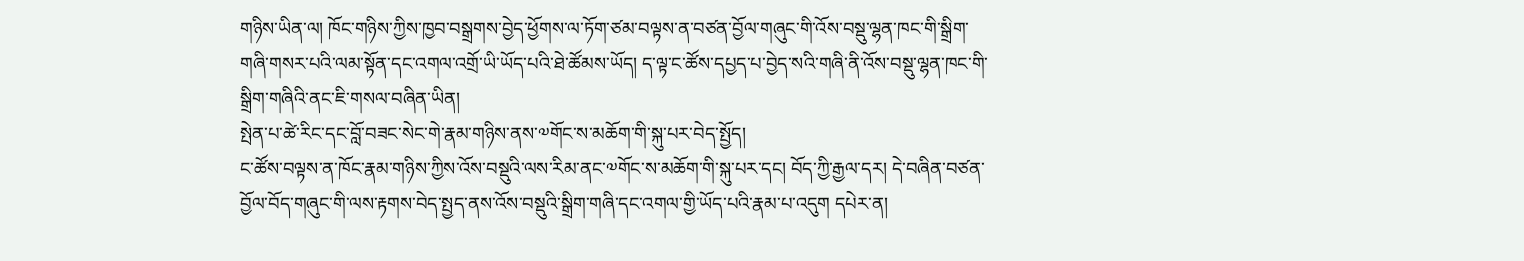གཉིས་ཡིན་ལ། ཁོང་གཉིས་ཀྱིས་ཁྱབ་བསྒྲགས་བྱེད་ཕྱོགས་ལ་ཏོག་ཙམ་བལྟས་ན་བཙན་བྱོལ་གཞུང་གི་འོས་བསྡུ་ལྷན་ཁང་གི་སྒྲིག་གཞི་གསར་པའི་ལམ་སྟོན་དང་འགལ་འགྲོ་ཡི་ཡོད་པའི་ཐེ་ཚོམས་ཡོད། ད་ལྟ་ང་ཚོས་དཔྱད་པ་བྱེད་སའི་གཞི་ནི་འོས་བསྡུ་ལྷན་ཁང་གི་སྒྲིག་གཞིའི་ནང་ཇི་གསལ་བཞིན་ཡིན།
སྤེན་པ་ཚེ་རིང་དང་བློ་བཟང་སེང་གེ་རྣམ་གཉིས་ནས་༧གོང་ས་མཆོག་གི་སྐུ་པར་བེད་སྤྱོད།
ང་ཚོས་བལྟས་ན་ཁོང་རྣམ་གཉིས་ཀྱིས་འོས་བསྡུའི་ལས་རིམ་ནང་༧གོང་ས་མཆོག་གི་སྐུ་པར་དང། བོད་ཀྱི་རྒྱལ་དར། དེ་བཞིན་བཙན་བྱོལ་བོད་གཞུང་གི་ལས་རྟགས་བེད་སྤྱད་ནས་འོས་བསྡུའི་སྒྲིག་གཞི་དང་འགལ་གྱི་ཡོད་པའི་རྣམ་པ་འདུག དཔེར་ན།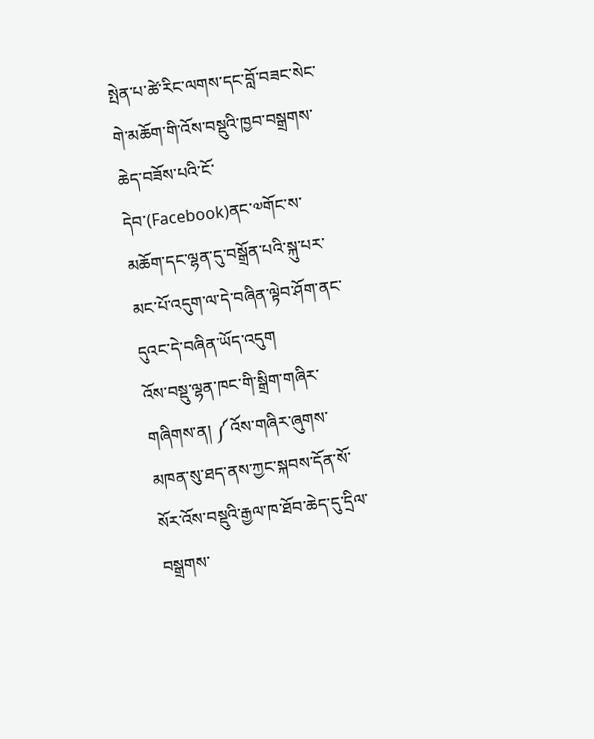སྤེན་པ་ཚེ་རིང་ལགས་དང་བློ་བཟང་སེང་གེ་མཆོག་གི་འོས་བསྡུའི་ཁྱབ་བསྒྲགས་ཆེད་བཟོས་པའི་ངོ་དེབ་(Facebook)ནང་༧གོང་ས་མཆོག་དང་ལྷན་དུ་བསྒྲོན་པའི་སྐུ་པར་མང་པོ་འདུག་ལ་དེ་བཞིན་ལྟེབ་ཤོག་ནང་དུའང་དེ་བཞིན་ཡོད་འདུག
འོས་བསྡུ་ལྷན་ཁང་གི་སྒྲིག་གཞིར་གཞིགས་ན། ༼འོས་གཞིར་ཞུགས་མཁན་སུ་ཐད་ནས་ཀྱང་སྐབས་དོན་སོ་སོར་འོས་བསྡུའི་རྒྱལ་ཁ་ཐོབ་ཆེད་དུ་དྲིལ་བསྒྲགས་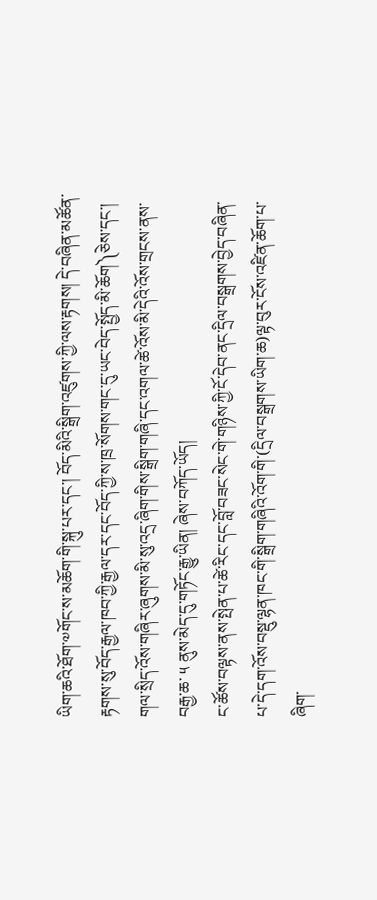ཡིག་ཆའི་ཐོག་༧གོང་ས་མཆོག་གི་སྐུ་པར་དང་། བོད་མིའི་སྒྲིག་འཛུགས་ཀྱི་ལས་རྟགས། དེ་བཞིན་མཚོན་རྟགས་སུ་བོད་རྒྱལ་ཁབ་ཀྱི་རྒྱལ་དར་དང་བོད་ཀྱི་ས་ཁྲ་སོགས་གང་དུ་ཡང་བེད་སྤྱོད་མི་ཆོག༽ཅེས་དང་། གལ་སྲིད་འོས་གཞིར་ཞུགས་མི་སུ་འདྲ་ཞིག་གིས་སྒྲིག་གཞི་དང་འགལ་ཚེ་འོས་མི་དེའི་འོས་གྲངས་ནས་བརྒྱ་ཆ་ ༥ ནུས་མེད་དུ་གཏོང་རྒྱུ་ཡིན། ཞེས་བཀོད་ཡོད།
ང་ཚོས་བལྟས་ནས་སྤེན་པ་ཚེ་རིང་དང་བློ་བཟང་སེང་གེ་གཉིས་ཀྱི་ངོ་དེབ་ནང་དྲིལ་བསྒྲགས་བྱེད་བཞིན་པ་དེ་དག་འོས་བསྡུ་ལྷན་ཁང་གི་སྒྲིག་གཞིའི་འོག་གི་(དྲིལ་བསྒྲགས་ཡིག་ཆ)ལྟ་བུར་ངོས་འཛིན་ཆོག་པ་ཞིག་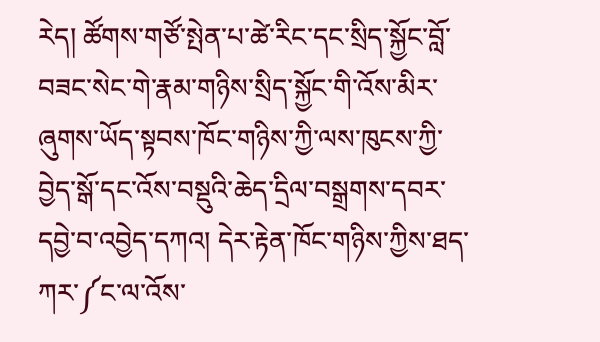རེད། ཚོགས་གཙོ་སྤེན་པ་ཚེ་རིང་དང་སྲིད་སྐྱོང་བློ་བཟང་སེང་གེ་རྣམ་གཉིས་སྲིད་སྐྱོང་གི་འོས་མིར་ཞུགས་ཡོད་སྟབས་ཁོང་གཉིས་ཀྱི་ལས་ཁུངས་ཀྱི་བྱེད་སྒོ་དང་འོས་བསྡུའི་ཆེད་དྲིལ་བསྒྲགས་དབར་དབྱེ་བ་འབྱེད་དཀའ། དེར་རྟེན་ཁོང་གཉིས་ཀྱིས་ཐད་ཀར་༼ང་ལ་འོས་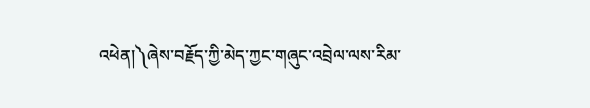འཕེན།༽ཞེས་བརྗོད་ཀྱི་མེད་ཀྱང་གཞུང་འབྲེལ་ལས་རིམ་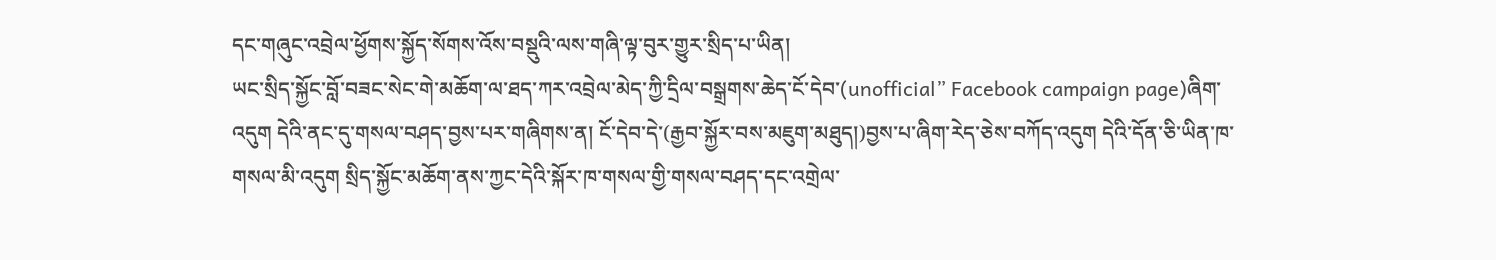དང་གཞུང་འབྲེལ་ཕྱོགས་སྐྱོད་སོགས་འོས་བསྡུའི་ལས་གཞི་ལྟ་བུར་གྱུར་སྲིད་པ་ཡིན།
ཡང་སྲིད་སྐྱོང་བློ་བཟང་སེང་གེ་མཆོག་ལ་ཐད་ཀར་འབྲེལ་མེད་ཀྱི་དྲིལ་བསྒྲགས་ཆེད་ངོ་དེབ་(unofficial” Facebook campaign page)ཞིག་འདུག དེའི་ནང་དུ་གསལ་བཤད་བྱས་པར་གཞིགས་ན། ངོ་དེབ་དེ་(རྒྱབ་སྐྱོར་བས་མཇུག་མཐུད།)བྱས་པ་ཞིག་རེད་ཅེས་བཀོད་འདུག དེའི་དོན་ཅི་ཡིན་ཁ་གསལ་མི་འདུག སྲིད་སྐྱོང་མཆོག་ནས་ཀྱང་དེའི་སྐོར་ཁ་གསལ་གྱི་གསལ་བཤད་དང་འགྲེལ་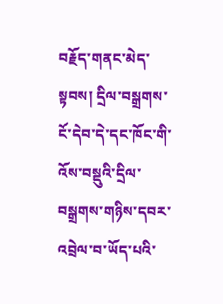བརྗོད་གནང་མེད་སྟབས། དྲིལ་བསྒྲགས་ངོ་དེབ་དེ་དང་ཁོང་གི་འོས་བསྡུའི་དྲིལ་བསྒྲགས་གཉིས་དབར་འབྲེལ་བ་ཡོད་པའི་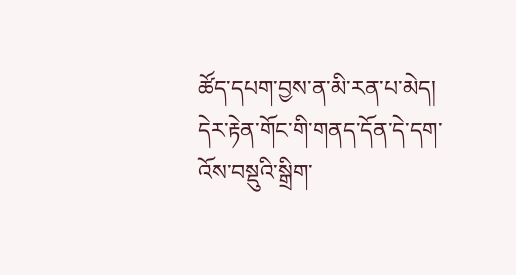ཚོད་དཔག་བྱས་ན་མི་རན་པ་མེད།
དེར་རྟེན་གོང་གི་གནད་དོན་དེ་དག་འོས་བསྡུའི་སྒྲིག་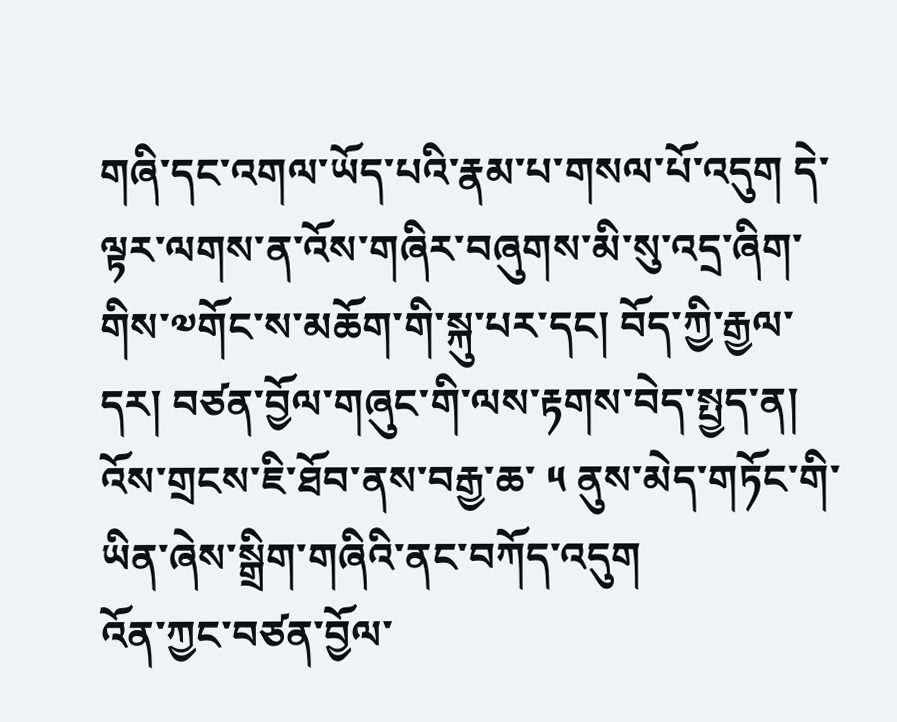གཞི་དང་འགལ་ཡོད་པའི་རྣམ་པ་གསལ་པོ་འདུག དེ་ལྟར་ལགས་ན་འོས་གཞིར་བཞུགས་མི་སུ་འདྲ་ཞིག་གིས་༧གོང་ས་མཆོག་གི་སྐུ་པར་དང། བོད་ཀྱི་རྒྱལ་དར། བཙན་བྱོལ་གཞུང་གི་ལས་རྟགས་བེད་སྤྱད་ན། འོས་གྲངས་ཇི་ཐོབ་ནས་བརྒྱ་ཆ་ ༥ ནུས་མེད་གཏོང་གི་ཡིན་ཞེས་སྒྲིག་གཞིའི་ནང་བཀོད་འདུག
འོན་ཀྱང་བཙན་བྱོལ་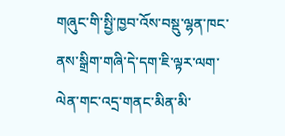གཞུང་གི་སྤྱི་ཁྱབ་འོས་བསྡུ་ལྷན་ཁང་ནས་སྒྲིག་གཞི་དེ་དག་ཇི་ལྟར་ལག་ལེན་གང་འདྲ་གནང་མིན་མི་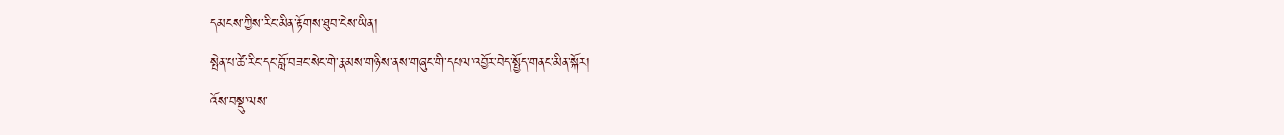དམངས་ཀྱིས་རིང་མིན་རྟོགས་ཐུབ་ངེས་ཡིན།
སྤེན་པ་ཚེ་རིང་དང་བློ་བཟང་སེང་གེ་རྣམས་གཉིས་ནས་གཞུང་གི་དཔལ་འབྱོར་བེད་སྤྱོད་གནང་མིན་སྐོར།
འོས་བསྡུ་ལས་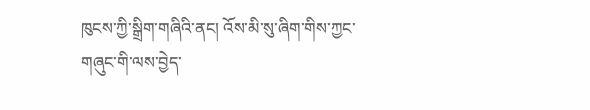ཁུངས་ཀྱི་སྒྲིག་གཞིའི་ནང། འོས་མི་སུ་ཞིག་གིས་ཀྱང་གཞུང་གི་ལས་བྱེད་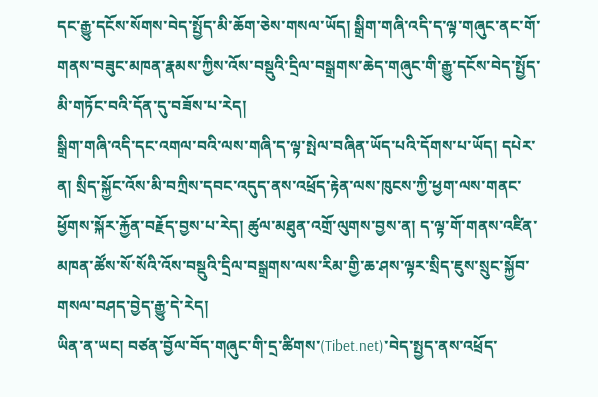དང་རྒྱུ་དངོས་སོགས་བེད་སྤྱོད་མི་ཆོག་ཅེས་གསལ་ཡོད། སྒྲིག་གཞི་འདི་ད་ལྟ་གཞུང་ནང་གོ་གནས་བཟུང་མཁན་རྣམས་ཀྱིས་འོས་བསྡུའི་དྲིལ་བསྒྲགས་ཆེད་གཞུང་གི་རྒྱུ་དངོས་བེད་སྤྱོད་མི་གཏོང་བའི་དོན་དུ་བཟོས་པ་རེད།
སྒྲིག་གཞི་འདི་དང་འགལ་བའི་ལས་གཞི་ད་ལྟ་སྤེལ་བཞིན་ཡོད་པའི་དོགས་པ་ཡོད། དཔེར་ན། སྲིད་སྐྱོང་འོས་མི་བཀྲིས་དབང་འདུད་ནས་འཕྲོད་རྟེན་ལས་ཁུངས་ཀྱི་ཕྱག་ལས་གནང་ཕྱོགས་སྐོར་རྐྱོན་བརྗོད་བྱས་པ་རེད། ཚུལ་མཐུན་འགྲོ་ལུགས་བྱས་ན། ད་ལྟ་གོ་གནས་འཛིན་མཁན་ཚོས་སོ་སོའི་འོས་བསྡུའི་དྲིལ་བསྒྲགས་ལས་རིམ་གྱི་ཆ་ཤས་ལྟར་སྲིད་ཇུས་སྲུང་སྐྱོབ་གསལ་བཤད་བྱེད་རྒྱུ་དེ་རེད།
ཡིན་ན་ཡང། བཙན་བྱོལ་བོད་གཞུང་གི་དྲ་ཚིགས་(Tibet.net)་བེད་སྤྱད་ནས་འཕྲོད་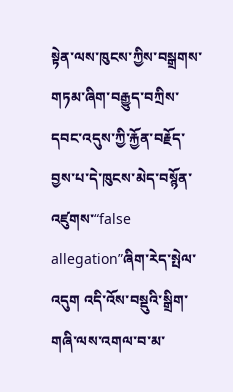སྟེན་ལས་ཁུངས་ཀྱིས་བསྒྲགས་གཏམ་ཞིག་བརྒྱུད་བཀྲིས་དབང་འདུས་ཀྱི་རྐྱོན་བརྗོད་བྱས་པ་དེ་ཁུངས་མེད་བསྙོན་འཛུགས་“false allegation”ཞིག་རེད་སྤེལ་འདུག འདི་འོས་བསྡུའི་སྒྲིག་གཞི་ལས་འགལ་བ་མ་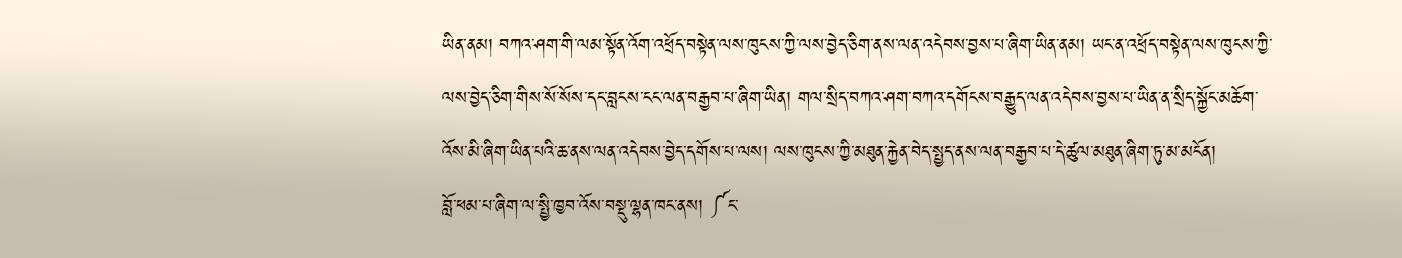ཡིན་ནམ། བཀའ་ཤག་གི་ལམ་སྟོན་འོག་འཕྲོད་བསྟེན་ལས་ཁུངས་ཀྱི་ལས་བྱེད་ཅིག་ནས་ལན་འདེབས་བྱས་པ་ཞིག་ཡིན་ནམ། ཡང་ན་འཕྲོད་བསྟེན་ལས་ཁུངས་ཀྱི་ལས་བྱེད་ཅིག་གིས་སོ་སོས་དང་བླངས་ངང་ལན་བརྒྱབ་པ་ཞིག་ཡིན། གལ་སྲིད་བཀའ་ཤག་བཀའ་དགོངས་བརྒྱུད་ལན་འདེབས་བྱས་པ་ཡིན་ན་སྲིད་སྐྱོང་མཆོག་འོས་མི་ཞིག་ཡིན་པའི་ཆ་ནས་ལན་འདེབས་བྱེད་དགོས་པ་ལས། ལས་ཁུངས་ཀྱི་མཐུན་རྐྱེན་བེད་སྤྱད་ནས་ལན་བརྒྱབ་པ་དེ་ཚུལ་མཐུན་ཞིག་ཏུ་མ་མངོན།
བློ་ཕམ་པ་ཞིག་ལ་སྤྱི་ཁྱབ་འོས་བསྡུ་ལྷན་ཁང་ནས། ༼ང་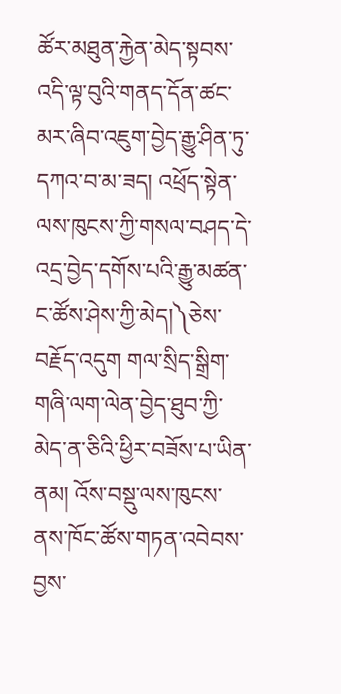ཚོར་མཐུན་རྐྱེན་མེད་སྟབས་འདི་ལྟ་བུའི་གནད་དོན་ཚང་མར་ཞིབ་འཇུག་བྱེད་རྒྱུ་ཤིན་ཏུ་དཀའ་བ་མ་ཟད། འཕྲོད་སྟེན་ལས་ཁུངས་ཀྱི་གསལ་བཤད་དེ་འདྲ་བྱེད་དགོས་པའི་རྒྱུ་མཚན་ང་ཚོས་ཤེས་ཀྱི་མེད།༽ཅེས་བརྗོད་འདུག གལ་སྲིད་སྒྲིག་གཞི་ལག་ལེན་བྱེད་ཐུབ་ཀྱི་མེད་ན་ཅིའི་ཕྱིར་བཟོས་པ་ཡིན་ནམ། འོས་བསྡུ་ལས་ཁུངས་ནས་ཁོང་ཚོས་གཏན་འབེབས་བྱས་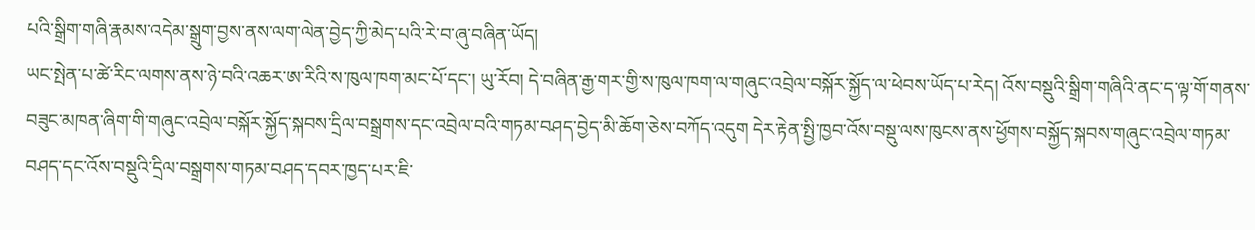པའི་སྒྲིག་གཞི་རྣམས་འདེམ་སྒྲུག་བྱས་ནས་ལག་ལེན་བྱེད་ཀྱི་མེད་པའི་རེ་བ་ཞུ་བཞིན་ཡོད།
ཡང་སྤེན་པ་ཚེ་རིང་ལགས་ནས་ཉེ་བའི་འཆར་ཨ་རིའི་ས་ཁུལ་ཁག་མང་པོ་དང་། ཡུ་རོབ། དེ་བཞིན་རྒྱ་གར་གྱི་ས་ཁུལ་ཁག་ལ་གཞུང་འབྲེལ་བསྐོར་སྐྱོད་ལ་ཕེབས་ཡོད་པ་རེད། འོས་བསྡུའི་སྒྲིག་གཞིའི་ནང་ད་ལྟ་གོ་གནས་བཟུང་མཁན་ཞིག་གི་གཞུང་འབྲེལ་བསྐོར་སྐྱོད་སྐབས་དྲིལ་བསྒྲགས་དང་འབྲེལ་བའི་གཏམ་བཤད་བྱེད་མི་ཆོག་ཅེས་བཀོད་འདུག དེར་རྟེན་སྤྱི་ཁྱབ་འོས་བསྡུ་ལས་ཁུངས་ནས་ཕྱོགས་བསྐྱོད་སྐབས་གཞུང་འབྲེལ་གཏམ་བཤད་དང་འོས་བསྡུའི་དྲིལ་བསྒྲགས་གཏམ་བཤད་དབར་ཁྱད་པར་ཇི་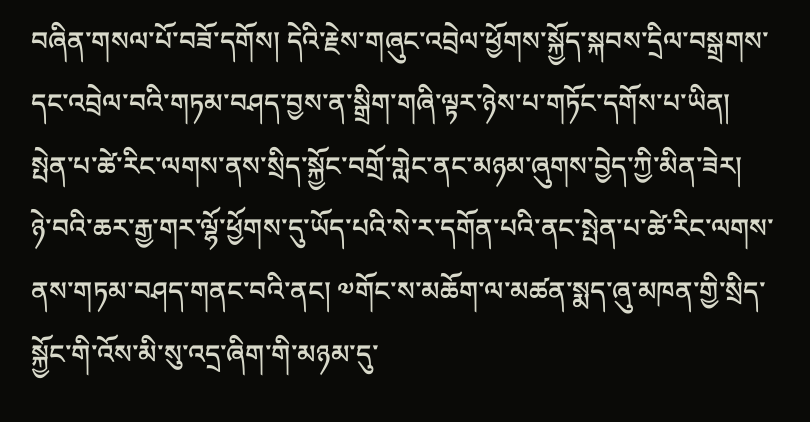བཞིན་གསལ་པོ་བཟོ་དགོས། དེའི་རྗེས་གཞུང་འབྲེལ་ཕྱོགས་སྐྱོད་སྐབས་དྲིལ་བསྒྲགས་དང་འབྲེལ་བའི་གཏམ་བཤད་བྱས་ན་སྒྲིག་གཞི་ལྟར་ཉེས་པ་གཏོང་དགོས་པ་ཡིན།
སྤེན་པ་ཚེ་རིང་ལགས་ནས་སྲིད་སྐྱོང་བགྲོ་གླེང་ནང་མཉམ་ཞུགས་བྱེད་ཀྱི་མིན་ཟེར།
ཉེ་བའི་ཆར་རྒྱ་གར་ལྷོ་ཕྱོགས་དུ་ཡོད་པའི་སེ་ར་དགོན་པའི་ནང་སྤེན་པ་ཚེ་རིང་ལགས་ནས་གཏམ་བཤད་གནང་བའི་ནང། ༧གོང་ས་མཆོག་ལ་མཚན་སྨད་ཞུ་མཁན་གྱི་སྲིད་སྐྱོང་གི་འོས་མི་སུ་འདྲ་ཞིག་གི་མཉམ་དུ་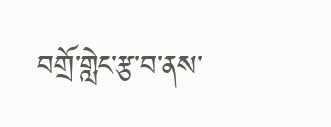བགྲོ་གླེང་རྩ་བ་ནས་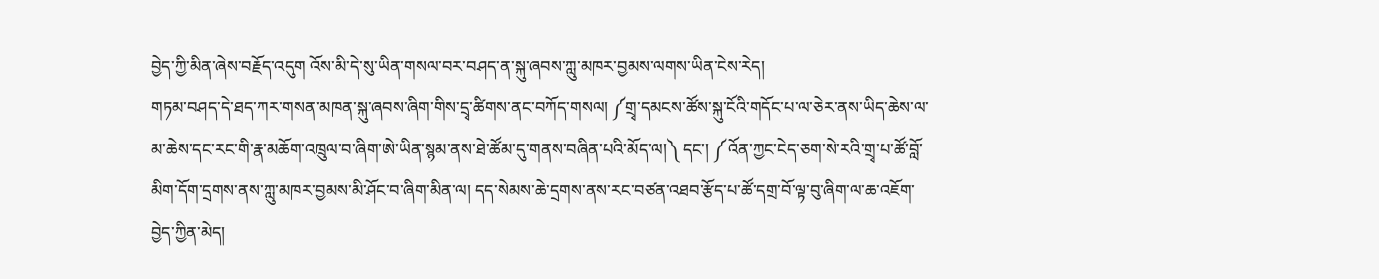བྱེད་ཀྱི་མིན་ཞེས་བརྗོད་འདུག འོས་མི་དེ་སུ་ཡིན་གསལ་བར་བཤད་ན་སྐུ་ཞབས་ཀླུ་མཁར་བྱམས་ལགས་ཡིན་ངེས་རེད།
གཏམ་བཤད་དེ་ཐད་ཀར་གསན་མཁན་སྐུ་ཞབས་ཞིག་གིས་དྲྭ་ཚིགས་ནང་བཀོད་གསལ། ༼གྲྭ་དམངས་ཚོས་སྐུ་ངོའི་གདོང་པ་ལ་ཅེར་ནས་ཡིད་ཆེས་ལ་མ་ཆེས་དང་རང་གི་རྣ་མཆོག་འཁྲུལ་བ་ཞིག་ཨེ་ཡིན་སྙམ་ནས་ཐེ་ཚོམ་དུ་གནས་བཞིན་པའི་མོད་ལ།༽ དང་། ༼འོན་ཀྱང་ངེད་ཅག་སེ་རའི་གྲྭ་པ་ཚོ་བློ་མིག་དོག་དྲགས་ནས་ཀླུ་མཁར་བྱམས་མི་ཤོང་བ་ཞིག་མིན་ལ། དད་སེམས་ཆེ་དྲགས་ནས་རང་བཙན་འཐབ་རྩོད་པ་ཚོ་དགྲ་བོ་ལྟ་བུ་ཞིག་ལ་ཆ་འཇོག་བྱེད་ཀྱིན་མེད།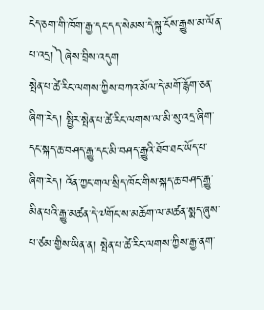ངེད་ཅག་གི་ཁོག་རྒྱ་དང་དད་སེམས་དེ་སྐུ་ངོས་རྒྱུས་མ་ལོན་པ་འདྲ།༽ཞེས་བྲིས་འདུག
སྤེན་པ་ཚེ་རིང་ལགས་ཀྱིས་བཀའ་མོལ་དེ་མགོ་རྙོག་ཅན་ཞིག་རེད། སྤྱིར་སྤེན་པ་ཚེ་རིང་ལགས་ལ་མི་སུ་འདྲ་ཞིག་དང་སྐད་ཆ་བཤད་རྒྱུ་དང་མི་བཤད་རྒྱུའི་ཐོབ་ཐང་ཡོད་པ་ཞིག་རེད། འོན་ཀྱང་གལ་སྲིད་ཁོང་གིས་སྐད་ཆ་བཤད་རྒྱུ་མིན་པའི་རྒྱུ་མཚན་དེ་༧གོང་ས་མཆོག་ལ་མཚན་སྨད་ཞུས་པ་ཙམ་གྱིས་ཡིན་ན། སྤེན་པ་ཚེ་རིང་ལགས་ཀྱིས་རྒྱ་ནག་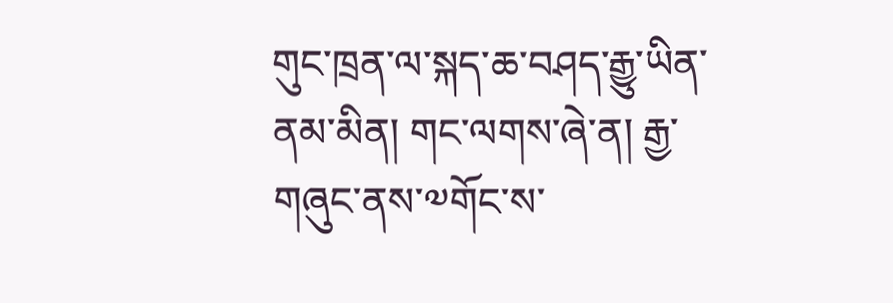གུང་ཁྲན་ལ་སྐད་ཆ་བཤད་རྒྱུ་ཡིན་ནམ་མིན། གང་ལགས་ཞེ་ན། རྒྱ་གཞུང་ནས་༧གོང་ས་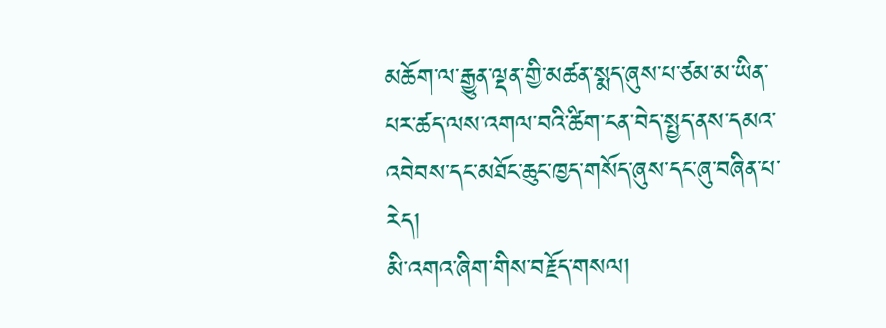མཆོག་ལ་རྒྱུན་ལྡན་གྱི་མཚན་སྨད་ཞུས་པ་ཙམ་མ་ཡིན་པར་ཚད་ལས་འགལ་བའི་ཚིག་ངན་བེད་སྤྱད་ནས་དམའ་འབེབས་དང་མཐོང་ཆུང་ཁྱད་གསོད་ཞུས་དང་ཞུ་བཞིན་པ་རེད།
མི་འགའ་ཞིག་གིས་བརྗོད་གསལ།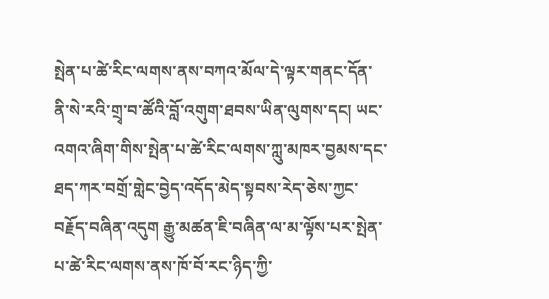སྤེན་པ་ཚེ་རིང་ལགས་ནས་བཀའ་མོལ་དེ་ལྟར་གནང་དོན་ནི་སེ་རའི་གྲྭ་བ་ཚོའི་བློ་འགུག་ཐབས་ཡིན་ལུགས་དང། ཡང་འགའ་ཞིག་གིས་སྤེན་པ་ཚེ་རིང་ལགས་ཀླུ་མཁར་བྱམས་དང་ཐད་ཀར་བགྲོ་གླེང་བྱེད་འདོད་མེད་སྟབས་རེད་ཅེས་ཀྱང་བརྗོད་བཞིན་འདུག རྒྱུ་མཚན་ཇི་བཞིན་ལ་མ་ལྟོས་པར་སྤེན་པ་ཚེ་རིང་ལགས་ནས་ཁོ་བོ་རང་ཉིད་ཀྱི་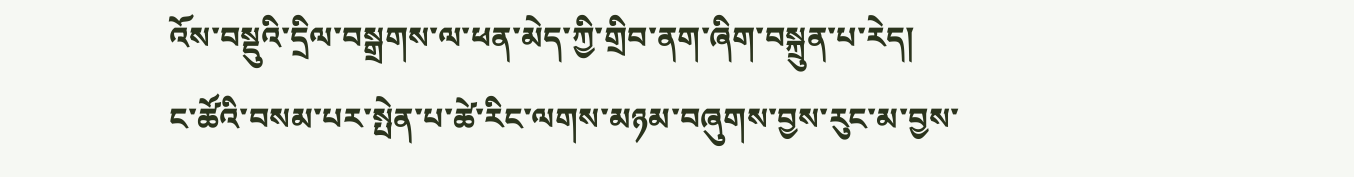འོས་བསྡུའི་དྲིལ་བསྒྲགས་ལ་ཕན་མེད་ཀྱི་གྲིབ་ནག་ཞིག་བསྐྲུན་པ་རེད།
ང་ཚོའི་བསམ་པར་སྤེན་པ་ཚེ་རིང་ལགས་མཉམ་བཞུགས་བྱས་རུང་མ་བྱས་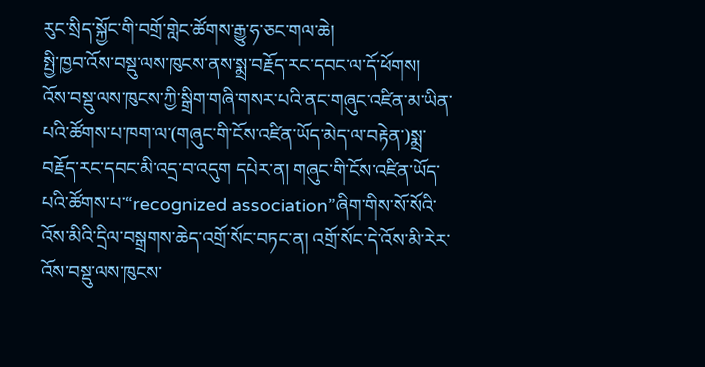རུང་སྲིད་སྐྱོང་གི་བགྲོ་གླེང་ཚོགས་རྒྱུ་ཧ་ཅང་གལ་ཆེ།
སྤྱི་ཁྱབ་འོས་བསྡུ་ལས་ཁུངས་ནས་སྨྲ་བརྗོད་རང་དབང་ལ་དོ་ཕོགས།
འོས་བསྡུ་ལས་ཁུངས་ཀྱི་སྒྲིག་གཞི་གསར་པའི་ནང་གཞུང་འཛིན་མ་ཡིན་པའི་ཚོགས་པ་ཁག་ལ་(གཞུང་གི་ངོས་འཛིན་ཡོད་མེད་ལ་བརྟེན་)སྨྲ་བརྗོད་རང་དབང་མི་འདྲ་བ་འདུག དཔེར་ན། གཞུང་གི་ངོས་འཛིན་ཡོད་པའི་ཚོགས་པ་“recognized association”ཞིག་གིས་སོ་སོའི་འོས་མིའི་དྲིལ་བསྒྲགས་ཆེད་འགྲོ་སོང་བཏང་ན། འགྲོ་སོང་དེ་འོས་མི་རེར་འོས་བསྡུ་ལས་ཁུངས་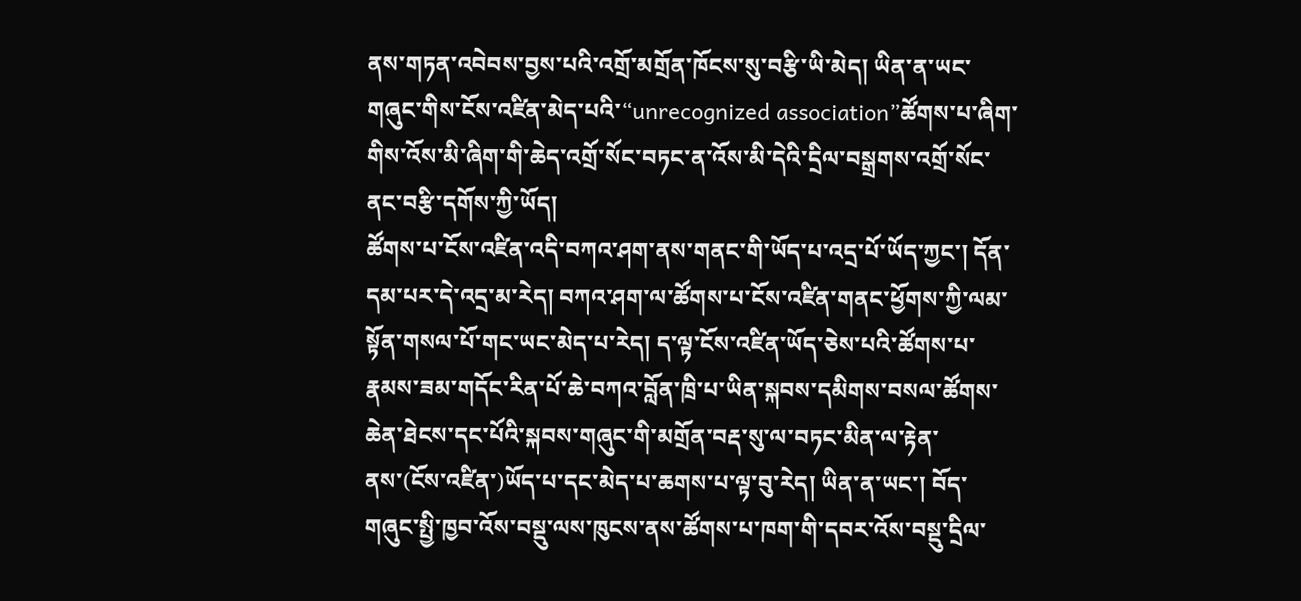ནས་གཏན་འབེབས་བྱས་པའི་འགྲོ་མགྲོན་ཁོངས་སུ་བརྩི་ཡི་མེད། ཡིན་ན་ཡང་གཞུང་གིས་ངོས་འཛིན་མེད་པའི་“unrecognized association”ཚོགས་པ་ཞིག་གིས་འོས་མི་ཞིག་གི་ཆེད་འགྲོ་སོང་བཏང་ན་འོས་མི་དེའི་དྲིལ་བསྒྲགས་འགྲོ་སོང་ནང་བརྩི་དགོས་ཀྱི་ཡོད།
ཚོགས་པ་ངོས་འཛིན་འདི་བཀའ་ཤག་ནས་གནང་གི་ཡོད་པ་འདྲ་པོ་ཡོད་ཀྱང་། དོན་དམ་པར་དེ་འདྲ་མ་རེད། བཀའ་ཤག་ལ་ཚོགས་པ་ངོས་འཛིན་གནང་ཕྱོགས་ཀྱི་ལམ་སྟོན་གསལ་པོ་གང་ཡང་མེད་པ་རེད། ད་ལྟ་ངོས་འཛིན་ཡོད་ཅེས་པའི་ཚོགས་པ་རྣམས་ཟམ་གདོང་རིན་པོ་ཆེ་བཀའ་བློན་ཁྲི་པ་ཡིན་སྐབས་དམིགས་བསལ་ཚོགས་ཆེན་ཐེངས་དང་པོའི་སྐབས་གཞུང་གི་མགྲོན་བརྡ་སུ་ལ་བཏང་མིན་ལ་རྟེན་ནས་(ངོས་འཛིན་)ཡོད་པ་དང་མེད་པ་ཆགས་པ་ལྟ་བུ་རེད། ཡིན་ན་ཡང་། བོད་གཞུང་སྤྱི་ཁྱབ་འོས་བསྡུ་ལས་ཁུངས་ནས་ཚོགས་པ་ཁག་གི་དབར་འོས་བསྡུ་དྲིལ་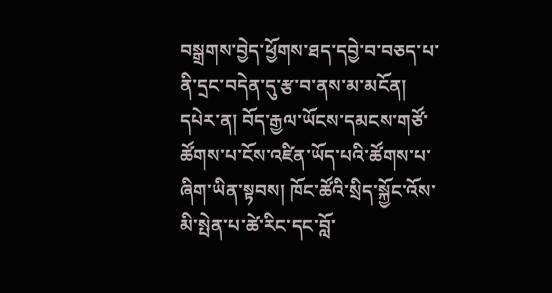བསྒྲགས་བྱེད་ཕྱོགས་ཐད་དབྱེ་བ་བཅད་པ་ནི་དྲང་བདེན་དུ་རྩ་བ་ནས་མ་མངོན།
དཔེར་ན། བོད་རྒྱལ་ཡོངས་དམངས་གཙོ་ཚོགས་པ་ངོས་འཛིན་ཡོད་པའི་ཚོགས་པ་ཞིག་ཡིན་སྟབས། ཁོང་ཚོའི་སྲིད་སྐྱོང་འོས་མི་སྤེན་པ་ཚེ་རིང་དང་བློ་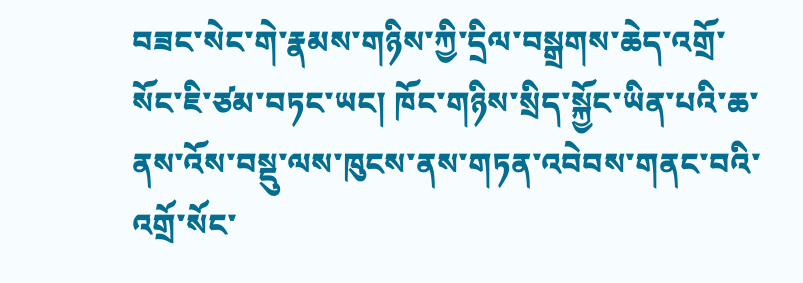བཟང་སེང་གེ་རྣམས་གཉིས་ཀྱི་དྲིལ་བསྒྲགས་ཆེད་འགྲོ་སོང་ཇི་ཙམ་བཏང་ཡང། ཁོང་གཉིས་སྲིད་སྐྱོང་ཡིན་པའི་ཆ་ནས་འོས་བསྡུ་ལས་ཁུངས་ནས་གཏན་འབེབས་གནང་བའི་འགྲོ་སོང་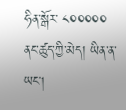ཧིན་སྒོར་ ༨༠༠༠༠༠ ནང་ཚུད་ཀྱི་མེད། ཡིན་ན་ཡང།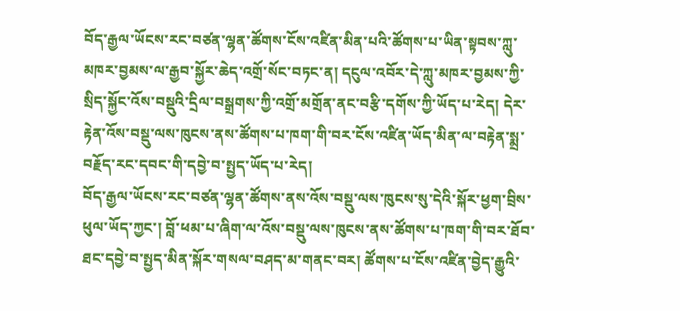བོད་རྒྱལ་ཡོངས་རང་བཙན་ལྷན་ཚོགས་ངོས་འཛིན་མིན་པའི་ཚོགས་པ་ཡིན་སྟབས་ཀླུ་མཁར་བྱམས་ལ་རྒྱབ་སྐྱོར་ཆེད་འགྲོ་སོང་བཏང་ན། དངུལ་འབོར་དེ་ཀླུ་མཁར་བྱམས་ཀྱི་སྲིད་སྐྱོང་འོས་བསྡུའི་དྲིལ་བསྒྲགས་ཀྱི་འགྲོ་མགྲོན་ནང་བརྩི་དགོས་ཀྱི་ཡོད་པ་རེད། དེར་རྟེན་འོས་བསྡུ་ལས་ཁུངས་ནས་ཚོགས་པ་ཁག་གི་བར་ངོས་འཛིན་ཡོད་མིན་ལ་བརྟེན་སྨྲ་བརྗོད་རང་དབང་གི་དབྱེ་བ་སྤྱད་ཡོད་པ་རེད།
བོད་རྒྱལ་ཡོངས་རང་བཙན་ལྷན་ཚོགས་ནས་འོས་བསྡུ་ལས་ཁུངས་སུ་དེའི་སྐོར་ཕྱག་བྲིས་ཕུལ་ཡོད་ཀྱང་། བློ་ཕམ་པ་ཞིག་ལ་འོས་བསྡུ་ལས་ཁུངས་ནས་ཚོགས་པ་ཁག་གི་བར་ཐོབ་ཐང་དབྱེ་བ་སྤྱད་མིན་སྐོར་གསལ་བཤད་མ་གནང་བར། ཚོགས་པ་ངོས་འཛིན་བྱེད་རྒྱུའི་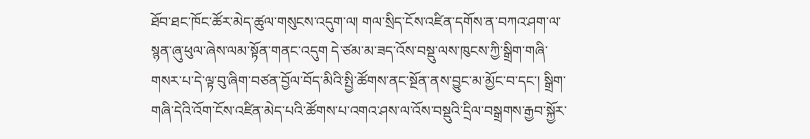ཐོབ་ཐང་ཁོང་ཚོར་མེད་ཚུལ་གསུངས་འདུག་ལ། གལ་སྲིད་ངོས་འཛིན་དགོས་ན་བཀའ་ཤག་ལ་སྙན་ཞུ་ཕུལ་ཞེས་ལམ་སྟོན་གནང་འདུག དེ་ཙམ་མ་ཟད་འོས་བསྡུ་ལས་ཁུངས་ཀྱི་སྒྲིག་གཞི་གསར་པ་དེ་ལྟ་བུ་ཞིག་བཙན་བྱོལ་བོད་མིའི་སྤྱི་ཚོགས་ནང་སྔོན་ནས་བྱུང་མ་མྱོང་བ་དང་། སྒྲིག་གཞི་དེའི་འོག་ངོས་འཛིན་མེད་པའི་ཚོགས་པ་འགའ་ཤས་ལ་འོས་བསྡུའི་དྲིལ་བསྒྲགས་རྒྱབ་སྐྱོར་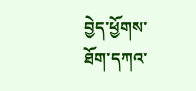བྱེད་ཕྱོགས་ཐོག་དཀའ་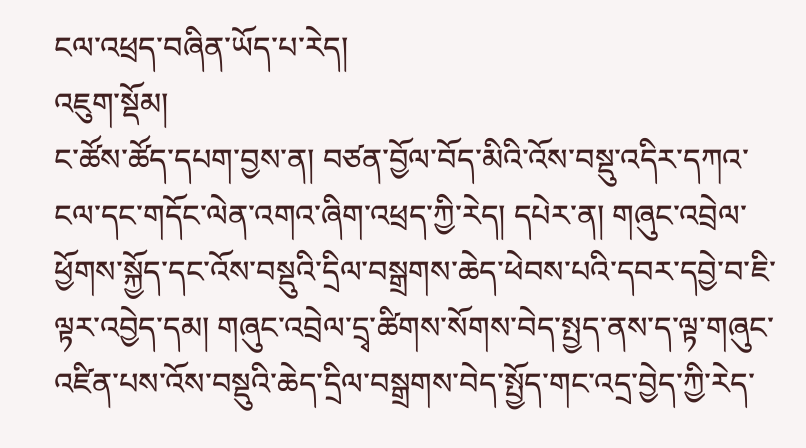ངལ་འཕྲད་བཞིན་ཡོད་པ་རེད།
འཇུག་སྡོམ།
ང་ཚོས་ཚོད་དཔག་བྱས་ན། བཙན་བྱོལ་བོད་མིའི་འོས་བསྡུ་འདིར་དཀའ་ངལ་དང་གདོང་ལེན་འགའ་ཞིག་འཕྲད་ཀྱི་རེད། དཔེར་ན། གཞུང་འབྲེལ་ཕྱོགས་སྐྱོད་དང་འོས་བསྡུའི་དྲིལ་བསྒྲགས་ཆེད་ཕེབས་པའི་དབར་དབྱེ་བ་ཇི་ལྟར་འབྱེད་དམ། གཞུང་འབྲེལ་དྲྭ་ཚིགས་སོགས་བེད་སྤྱད་ནས་ད་ལྟ་གཞུང་འཛིན་པས་འོས་བསྡུའི་ཆེད་དྲིལ་བསྒྲགས་བེད་སྤྱོད་གང་འདྲ་བྱེད་ཀྱི་རེད་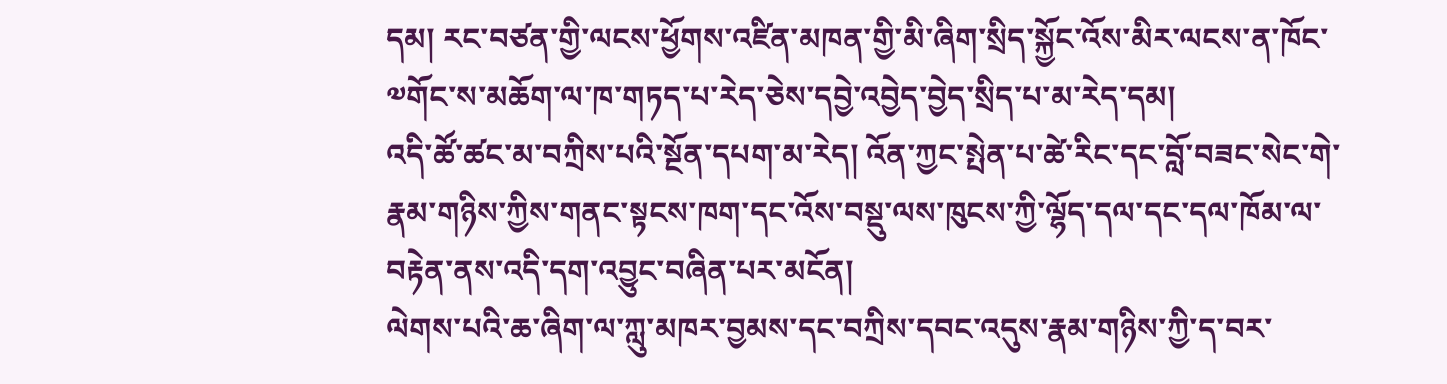དམ། རང་བཙན་གྱི་ལངས་ཕྱོགས་འཛིན་མཁན་གྱི་མི་ཞིག་སྲིད་སྐྱོང་འོས་མིར་ལངས་ན་ཁོང་༧གོང་ས་མཆོག་ལ་ཁ་གཏད་པ་རེད་ཅེས་དབྱེ་འབྱེད་བྱེད་སྲིད་པ་མ་རེད་དམ།
འདི་ཚོ་ཚང་མ་བཀྲིས་པའི་སྔོན་དཔག་མ་རེད། འོན་ཀྱང་སྤེན་པ་ཚེ་རིང་དང་བློ་བཟང་སེང་གེ་རྣམ་གཉིས་ཀྱིས་གནང་སྟངས་ཁག་དང་འོས་བསྡུ་ལས་ཁུངས་ཀྱི་ལྷོད་དལ་དང་དལ་ཁོམ་ལ་བརྟེན་ནས་འདི་དག་འབྱུང་བཞིན་པར་མངོན།
ལེགས་པའི་ཆ་ཞིག་ལ་ཀླུ་མཁར་བྱམས་དང་བཀྲིས་དབང་འདུས་རྣམ་གཉིས་ཀྱི་ད་བར་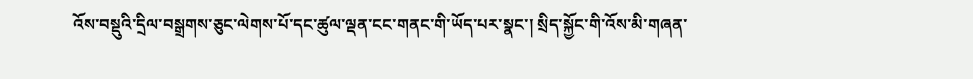འོས་བསྡུའི་དྲིལ་བསྒྲགས་ཅུང་ལེགས་པོ་དང་ཚུལ་ལྡན་ངང་གནང་གི་ཡོད་པར་སྣང་། སྲིད་སྐྱོང་གི་འོས་མི་གཞན་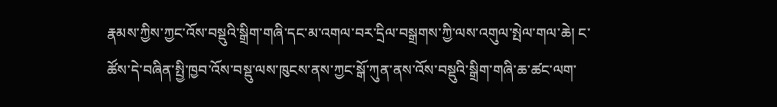རྣམས་ཀྱིས་ཀྱང་འོས་བསྡུའི་སྒྲིག་གཞི་དང་མ་འགལ་བར་དྲིལ་བསྒྲགས་ཀྱི་ལས་འགུལ་སྤེལ་གལ་ཆེ། ང་ཚོས་དེ་བཞིན་སྤྱི་ཁྱབ་འོས་བསྡུ་ལས་ཁུངས་ནས་ཀྱང་སྒོ་ཀུན་ནས་འོས་བསྡུའི་སྒྲིག་གཞི་ཆ་ཚང་ལག་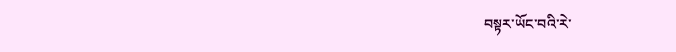བསྟར་ཡོང་བའི་རེ་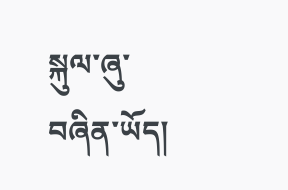སྐུལ་ཞུ་བཞིན་ཡོད།